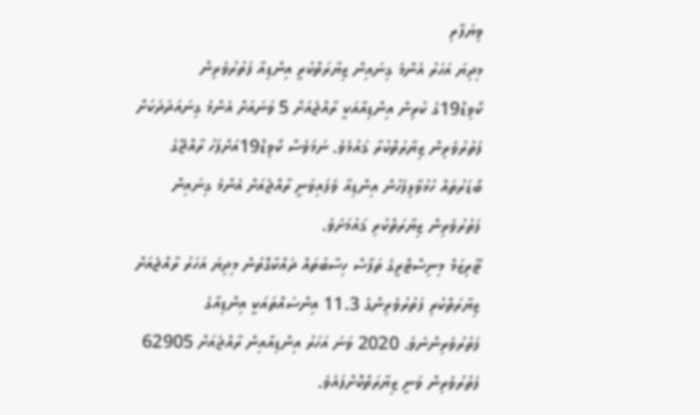ވިޔަފާރި
މިދިޔަ އަހަރު އެންމެ ގިނައިން ޒިޔާރަތްކުރީ އިންޑިއާ ފަތުރުވެރިން
ކޯވިޑް19ގެ ކުރިން އިންޑިއާއަކީ ރާއްޖެއަށް 5 ވަނައަށް އެންމެ ގިނައަދަދަކަށް ފަތުރުވެރިން ޒިޔާރަތްކުރާ ޤައުމެވެ. ނަމަވެސް ކޯވިޑް19އަށްފަހު ރާއްޖޭގެ ބޯޑަރުތައް ހުޅުވާލިފަހުން އިންޑިއާ ވެފައިވަނީ ރާއްޖެއަށް އެންމެ ގިނައިން ފަތުރުވެރިން ޒިޔާރަތްކުރި ޤައުމަށެވެ.
ޓޫރިޒަމް މިނިސްޓްރީގެ ތަފާސް ހިސާބުތައް ދައްކާގޮތުން މިދިޔަ އަހަރު ރާއްޖެއަށް ޒިޔާރަތްކުރި ފަތުރުވެރިންގެ 11.3 އިންސައްތައަކީ އިންޑިއާގެ ފަތުރުވެރިންނެވެ. 2020 ވަނަ އަހަރު އިންޑިއާއިން ރާއްޖެއަށް 62905 ފަތުރުވެރިން ވަނީ ޒިޔާރަތްކޮށްފައެވެ.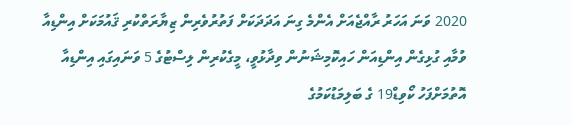2020 ވަނަ އަހަރު ރާއްޖެއަށް އެންމެ ގިނަ އަދަދަކަށް ފަތުރުވެރިން ޒިޔާރަތްކުރި ޤައުމަކަށް އިންޑިއާ ވުމާއި ގުޅިގެން އިންޑިއަން ހައިކޮމިޝަނުން ވިދާޅުވީ، މީގެކުރިން ލިސްޓުގެ 5 ވަނައިގައި އިންޑިއާ އޮތުމަށްފަހު ކޯވިޑް19 ގެ ބަލިމަޑުކަމުގެ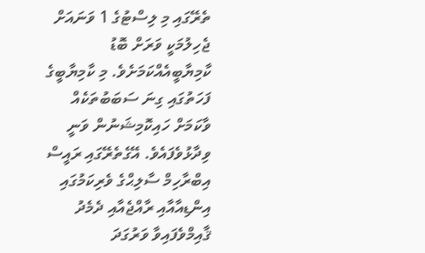ތެރޭގައި މި ލިސްޓުގެ 1 ވަނައަށް ޖެހިލުމަކީ ވަރަށް ބޮޑު ކާމިޔާބީއެއްކަމަށެވެ. މި ކާމިޔާބީގެ ފަހަތުގައި ގިނަ ސަބަބުތަކެއް ވާކަމަށް ހައިކޮމިޝަނުން ވަނީ ވިދާޅުވެފައެވެ. އޭގެތެރޭގައި ރައީސް އިބްރާހިމް ސާލިޙްގެ ވެރިކަމުގައި އިންޑިއާއާއި ރާއްޖެއާއި ދެމެދު ޤާއިމްވެފައިވާ ވަރުގަދަ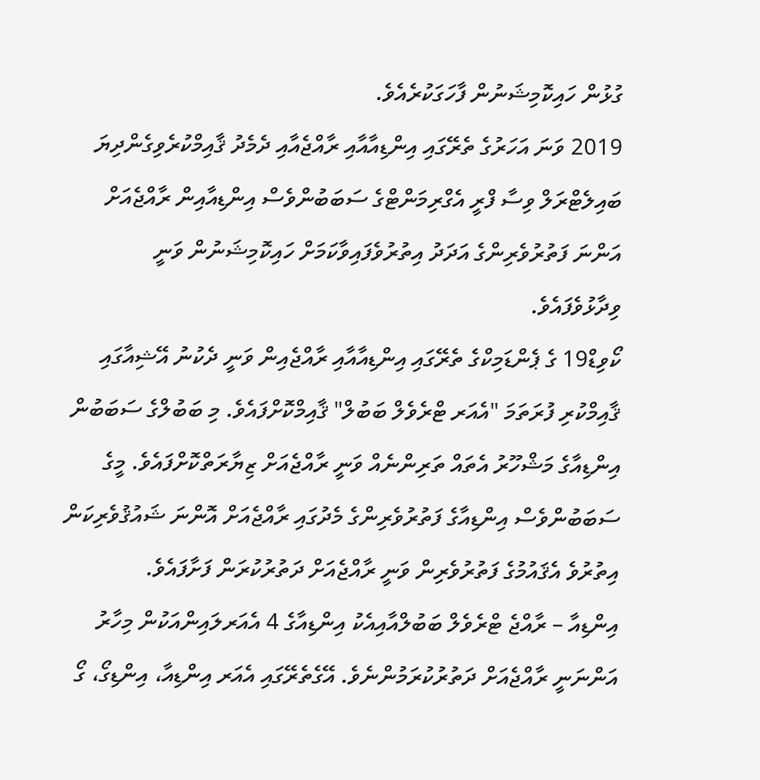ގުޅުން ހައިކޮމިޝަނުން ފާހަގަކުރެއެވެ.
2019 ވަނަ އަހަރުގެ ތެރޭގައި އިންޑިއާއާއި ރާއްޖެއާއި ދެމެދު ޤާއިމްކުރެވިގެންދިޔަ ބައިލެޓްރަލް ވިސާ ފްރީ އެގްރިމަންޓްގެ ސަބަބުންވެސް އިންޑިއާއިން ރާއްޖެއަށް އަންނަ ފަތުރުވެރިންގެ އަދަދު އިތުރުވެފައިވާކަމަށް ހައިކޮމިޝަނުން ވަނީ ވިދާޅުވެފައެވެ.
ކޯވިޑް19 ގެ ޕެންޑަމިކްގެ ތެރޭގައި އިންޑިއާއާއި ރާއްޖެއިން ވަނީ ދެކުނު އޭޝިއާގައި ޤާއިމްކުރި ފުރަތަމަ "އެއަރ ޓްރެވެލް ބަބުލް" ޤާއިމްކޮށްފައެވެ. މި ބަބުލްގެ ސަބަބުން އިންޑިއާގެ މަޝްހޫރު އެތައް ތަރިންނެއް ވަނީ ރާއްޖެއަށް ޒިޔާރަތްކޮށްފައެވެ. މީގެ ސަބަބުންވެސް އިންޑިއާގެ ފަތުރުވެރިންގެ މެދުގައި ރާއްޖެއަށް އޮންނަ ޝައުޤުވެރިކަން އިތުރުވެ އެޤައުމުގެ ފަތުރުވެރިން ވަނީ ރާއްޖެއަށް ދަތުރުކުރަން ފަށާފައެވެ.
އިންޑިއާ – ރާއްޖެ ޓްރެވެލް ބަބުލްއާއިއެކު އިންޑިއާގެ 4 އެއަރލައިންއަކުން މިހާރު އަންނަނީ ރާއްޖެއަށް ދަތުރުކުރަމުންނެވެ. އޭގެތެރޭގައި އެއަރ އިންޑިއާ، އިންޑިގޯ، ގޯ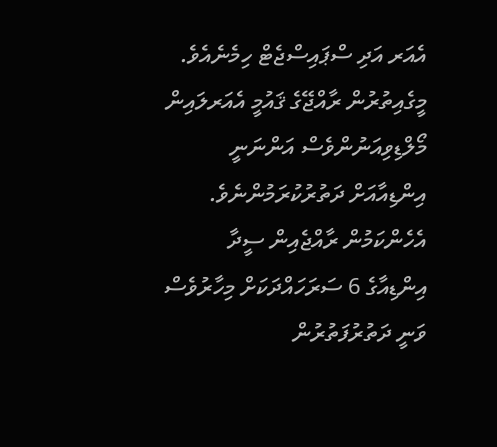އެއަރ އަދި ސްޕައިސްޖެޓް ހިމެނެއެވެ. މީގެއިތުރުން ރާއްޖޭގެ ޤައުމީ އެއަރލައިން މޯލްޑިވިއަނުންވެސް އަންނަނީ އިންޑިއާއަށް ދަތުރުކުރަމުންނެވެ. އެހެންކަމުން ރާއްޖެއިން ސީދާ އިންޑިއާގެ 6 ސަރަހައްދަކަށް މިހާރުވެސް ވަނީ ދަތުރުފަތުރުން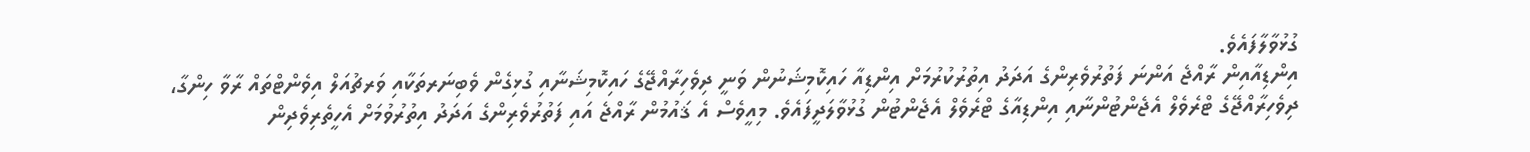ގުޅުވާލާފައެވެ.
އިންޑިއާއިން ރާއްޖެ އަންނަ ފަތުރުވެރިންގެ އަދަދު އިތުރުކުރުމަށް އިންޑިއާ ހައިކޮމިޝަނުން ވަނީ ދިވެހިރާއްޖޭގެ ހައިކޮމިޝަނާއި ގުޅިގެން ވެބިނަރތަކާއި ވަރޗުއަލް އިވެންޓްތައް ރާވާ ހިންގާ، ދިވެހިރާއްޖޭގެ ޓްރެވެލް އެޖެންޓުންނާއި އިންޑިއާގެ ޓްރެވެލް އެޖެންޓުން ގުޅުވާލަދީފައެވެ. މިއީވެސް އެ ޤައުމުން ރާއްޖެ އައި ފަތުރުވެރިންގެ އަދަދު އިތުރުވުމަށް އެހީތެރިވެދިން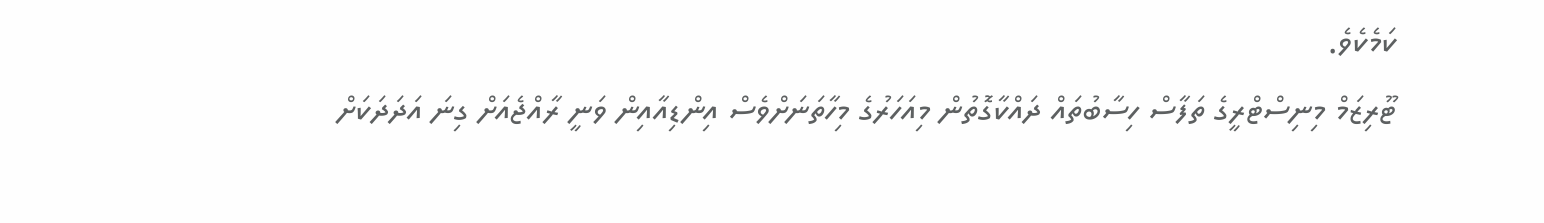ކަމެކެވެ.
ޓޫރިޒަމް މިނިސްޓްރީގެ ތަފާސް ހިސާބުތައް ދައްކާގޮތުން މިއަހަރުގެ މިހާތަނަށްވެސް އިންޑިއާއިން ވަނީ ރާއްޖެއަށް ގިނަ އަދަދަކަށް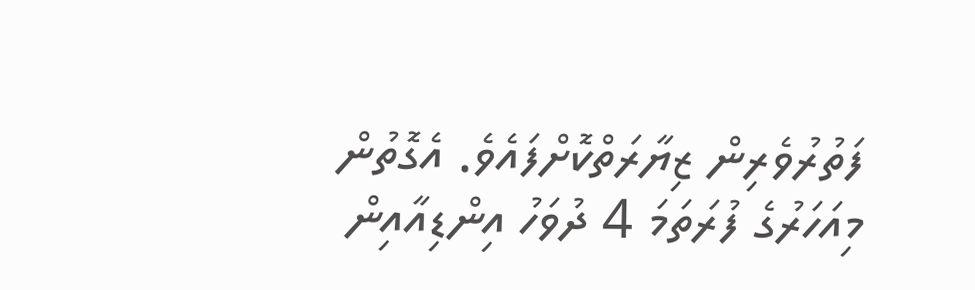ފަތުރުވެރިން ޒިޔާރަތްކޮށްފައެވެ. އެގޮތުން މިއަހަރުގެ ފުރަތަމަ 4 ދުވަހު އިންޑިއާއިން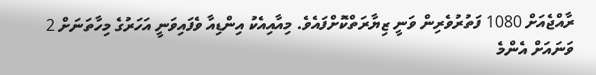ރާއްޖެއަށް 1080 ފަތުރުވެރިން ވަނީ ޒިޔާރަތްކޮށްފައެވެ. މިއާއިއެކު އިންޑިއާ ވެފައިވަނީ އަހަރުގެ މިހާތަނަށް 2 ވަނައަށް އެންމެ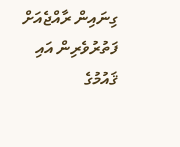ގިނައިން ރާއްޖެއަށް ފަތުރުވެރިން އައި ޤައުމުގެ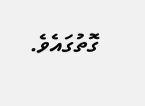ގޮތުގައެވެ.